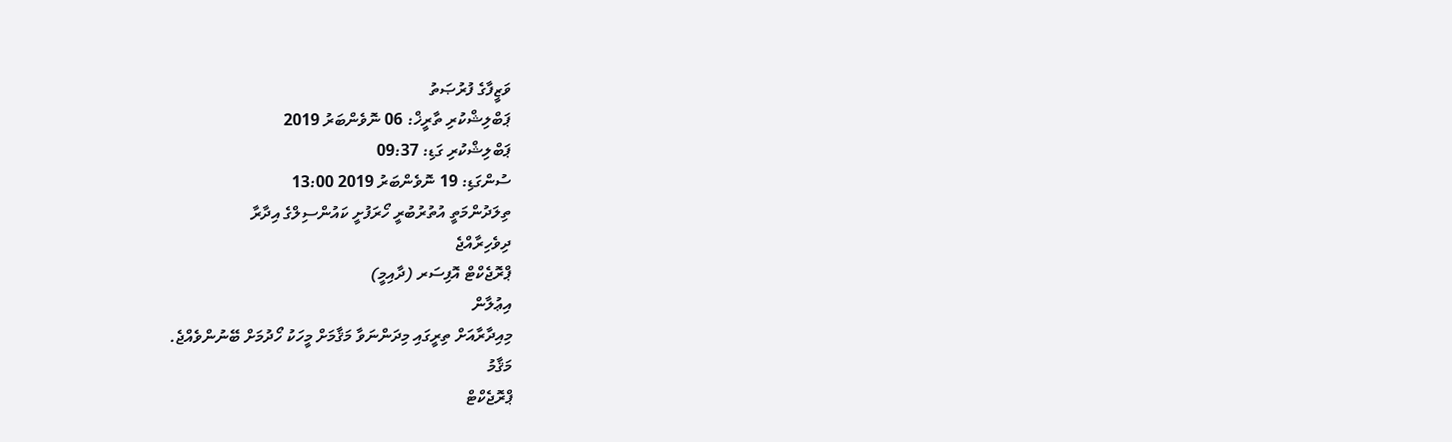ވަޒީފާގެ ފުރުޞަތު
ޕަބްލިޝްކުރި ތާރީޚް: 06 ނޮވެންބަރު 2019
ޕަބްލިޝްކުރި ގަޑި: 09:37
ސުންގަޑި: 19 ނޮވެންބަރު 2019 13:00
ތިލަދުންމަތީ އުތުރުބުރީ ހޯރަފުށީ ކައުންސިލްގެ އިދާރާ
ދިވެހިރާއްޖެ
ޕްރޮޖެކްޓް އޮފިސަރ (ދާއިމީ)
އިޢުލާން
މިއިދާރާއަށް ތިރީގައި މިދަންނަވާ މަޤާމަށް މީހަކު ހޯދުމަށް ބޭނުންވެއްޖެ.
މަޤާމު
ޕްރޮޖެކްޓް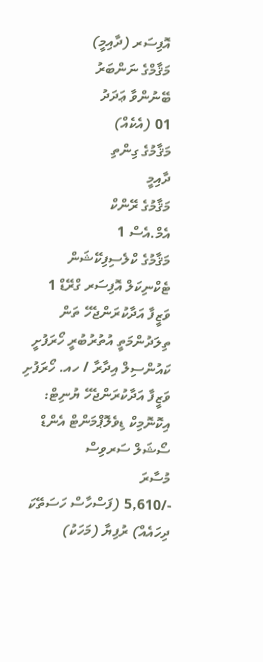އޮފިސަރ (ދާއިމީ)
މަޤާމްގެ ނަންބަރު
ބޭނުންވާ ޢަދަދު
01 (އެކެއް)
މަޤާމުގެ ގިންތި
ދާއިމީ
މަޤާމުގެ ރޭންކް
އެމް.އެސް 1
މަޤާމުގެ ކްލެސިފިކޭޝަން
ޓެކްނިކަލް އޮފިސަރ ގްރޭޑް 1
ވަޒީފާ އަދާކުރަންޖެހޭ ތަން
ތިލަދުންމަތީ އުތުރުބުރީ ހޯރަފުށީ ކައުންސިލް އިދާރާ / ހއ. ހޯރަފުށި
ވަޒީފާ އަދާކުރަންޖެހޭ ޔުނިޓް:
އިކޮނޮމިކް ޑިވެލޮޕްމަންޓް އެންޑް ސޯޝަލް ސަރވިސް
މުސާރަ
-/5,610 (ފަސްހާސް ހަސަތޭކަ ދިހައެއް) ރުފިޔާ (މަހަކު)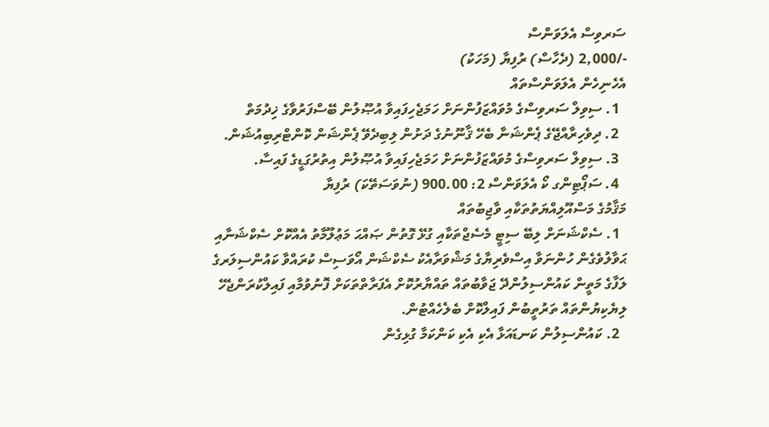ސަރވިސް އެލަވަންސް
-/2,000 (ދެހާސް) ރުފިޔާ (މަހަކު)
އެހެނިހެން އެލަވަންސްތައް
  1. ސިވިލް ސަރވިސްގެ މުވައްޒަފުންނަށް ހަމަޖެހިފައިވާ އުޞޫލުން ބޭސްފަރުވާގެ ޚިދުމަތް
  2. ދިވެހިރާއްޖޭގެ ޕެންޝަނާ ބެހޭ ޤާނޫނުގެ ދަށުން ލިބިދެވޭ ޕެންޝަން ކޮންޓްރިބިއުޝަން.
  3. ސިވިލް ސަރވިސްގެ މުވައްޒަފުންނަށް ހަމަޖެހިފައިވާ އުޞޫލުން އިތުރުގަޑީގެ ފައިސާ.
  4. ސަޕޯޓިންގ ކޯ އެލަވަންސް 2: 900.00 (ނުވަސަތޭކަ) ރުފިޔާ
މަޤާމުގެ މަސްއޫލިއްޔަތުތަކާއި ވާޖިބުތައް
  1. ސެކްޝަނަށް ލިބޭ ސިޓީ މެސެޖްތަކާއި ގުޅޭ ގޮތުން ޞައްޙަ މަޢުލޫމާތު އެއްކޮށް ސެކްޝަނާއި ޙަވާލުވެގެން ހުންނަވާ އިސްވެރިޔާގެ މަޝްވަރާއެކު ސެކްޝަން އޯވަސިސް ކުރައްވާ ކައުންސިލަރގެ ލަފާގެ މަތީން ކައުންސިލުންދޭ ޖަވާބުތައް ތައްޔާރުކޮށް އެފަރާތްތަކަށް ފޮނުވުމާއި ފައިލްކުރަންޖެހޭ ލިޔެކިޔުންތައް ތަރުތީބުން ފައިލްކޮށް ބެލެހެއްޓުން.
  2. ކައުންސިލުން ކަނޑައަޅާ އެކި އެކި ކަންކަމާ ގުޅިގެން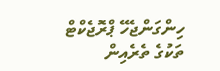ހިންގަންޖެހޭ ޕްރޮޖެކްޓް ތަކުގެ ތެރެއިން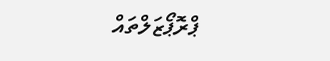ޕްރޮޕޯޒަލްތައް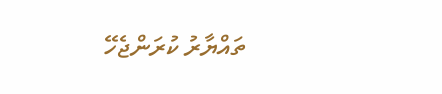ތައްޔާރު ކުރަންޖެހޭ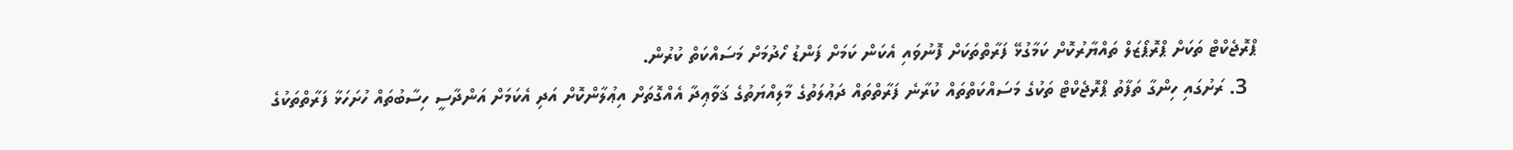ޕްރޮޖެކްޓް ތަކަށް ޕްރޮޕޯޒަލް ތައްޔާރުކޮށް ކަމާގުޅޭ ފަރާތްތަކަށް ފޮނުވައި އެކަން ކަމަށް ފަންޑު ހޯދުމަށް މަސައްކަތް ކުރުން.
  3. ރަށުގައި ހިންގާ ތަފާތު ޕްރޮޖެކްޓް ތަކުގެ މަސައްކަތްތައް ކުރާނެ ފަރާތްތައް ދަޢުލަތުގެ މާލިއްޔަތުގެ ޤަވާޢިދާ އެއްގޮތަށް އިޢުލާންކޮށް އަދި އެކަމަށް އަންދާސީ ހިސާބުތައް ހުށަހަޅާ ފަރާތްތަކުގެ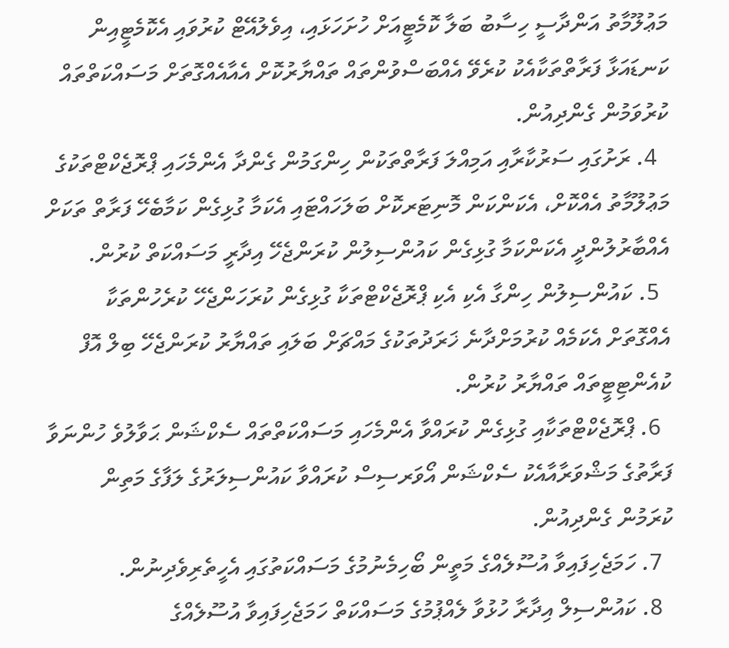މަޢުލޫމާތު އަންދާސީ ހިސާބު ބަލާ ކޮމެޓީއަށް ހުށަހަޅައި، އިވެލުއޭޓް ކުރުވައި އެކޮމެޓީއިން ކަނޑައަޅާ ފަރާތްތަކާއެކު ކުރެވޭ އެއްބަސްވުންތައް ތައްޔާރުކޮށް އެއާއެއްގޮތަށް މަސައްކަތްތައް ކުރުވަމުން ގެންދިއުން.
  4. ރަށުގައި ސަރުކާރާއި އަމިއްލަ ފަރާތްތަކުން ހިންގަމުން ގެންދާ އެންމެހައި ޕްރޮޖެކްޓްތަކުގެ މަޢުލޫމާތު އެއްކޮށް، އެކަންކަން މޮނިޓަރކޮށް ބަލަހައްޓައި އެކަމާ ގުޅިގެން ކަމާބެހޭ ފަރާތް ތަކަށް އެއްބާރުލުންދީ އެކަންކަމާ ގުޅިގެން ކައުންސިލުން ކުރަންޖެހޭ އިދާރީ މަސައްކަތް ކުރުން.
  5. ކައުންސިލުން ހިންގާ އެކި އެކި ޕްރޮޖެކްޓްތަކާ ގުޅިގެން ކުރަހަންޖެހޭ ކުރެހުންތަކާ އެއްގޮތަށް އެކަމެއް ކުރުމަށްދާނެ ޚަރަދުތަކުގެ މައްޗަށް ބަލައި ތައްޔާރު ކުރަންޖެހޭ ބިލް އޮފް ކުއެންޓިޓީތައް ތައްޔާރު ކުރުން.
  6. ޕްރޮޖެކްޓްތަކާއި ގުޅިގެން ކުރައްވާ އެންމެހައި މަސައްކަތްތައް ސެކްޝަން ޙަވާލުވެ ހުންނަވާ ފަރާތުގެ މަޝްވަރާއާއެކު ސެކްޝަން އޯވަރސިސް ކުރައްވާ ކައުންސިލަރުގެ ލަފާގެ މަތިން ކުރަމުން ގެންދިއުން.
  7. ހަމަޖެހިފައިވާ އުސޫލެއްގެ މަތީން ބޯހިމެނުމުގެ މަސައްކަތުގައި އެހީތެރިވެދިނުން.
  8. ކައުންސިލް އިދާރާ ހުޅުވާ ލެއްޕުމުގެ މަސައްކަތް ހަމަޖެހިފައިވާ އުސޫލެއްގެ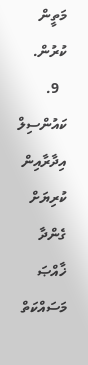މަތީން ކުރުން.
  9. ކައުންސިލް އިދާރާއިން ކުރިޔަށް ގެންދާ ޚާއްޞަ މަސައްކަތް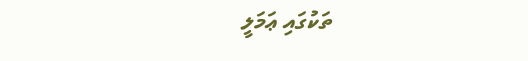ތަކުގައި ޢަމަލީ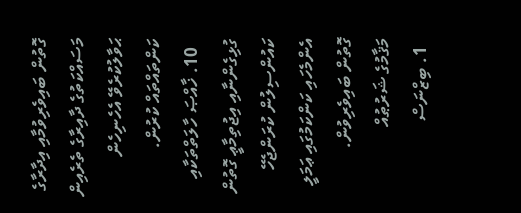ގޮތުން ބައިވެރިވުމާއި އިދާރާގެ މަސައްކަތުގެ ދާއިރާގެ ތެރެއިން ޙަވާލުކުރެވޭ އެހެނިހެން ކަންތައްތައް ކުރުން.
  10. ޚާއްޞަ ހާލަތްތަކާއި ގުޅިގެންނާއި އިޖުތިމާޢީ ގޮތުން ކައުންސިލުން ކުރަންޖެހޭ އެންމެހައި ކަންކަމުގައި ޢަމަލީ ގޮތުން ބައިވެރިވުން.
މަޤާމުގެ ޝަރުޠުއް
  1. ބިޒްނަސް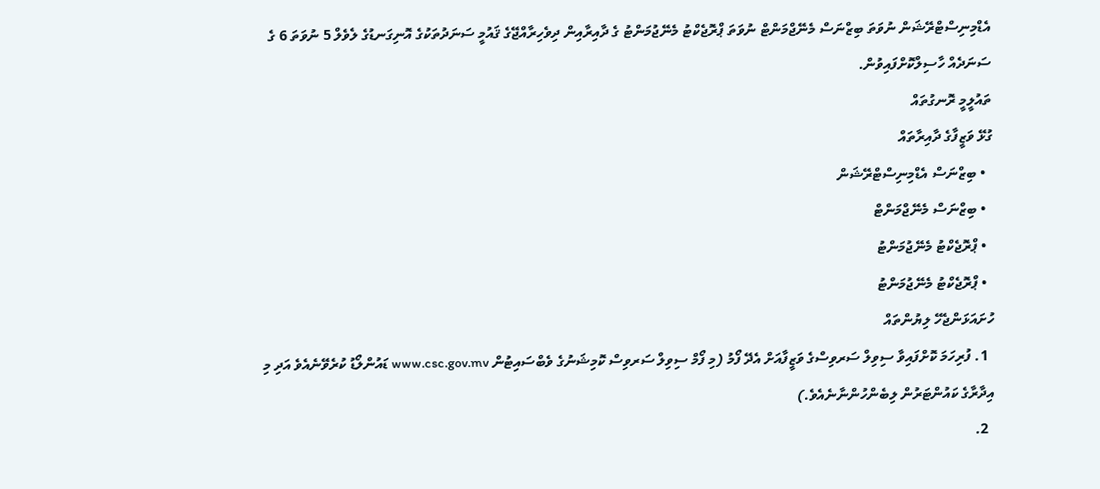އެޑްމިނިސްޓްރޭޝަން ނުވަތަ ބިޒްނަސް މެނޭޖްމަންޓް ނުވަތަ ޕްރޮޖެކްޓު މެނޭޖުމަންޓު ގެ ދާއިރާއިން ދިވެހިރާއްޖޭގެ ޤައުމީ ސަނަދުތަކުގެ އޮނިގަނޑުގެ ލެވެލް 5 ނުވަތަ 6 ގެ ސަނަދެއް ހާސިލްކޮށްފައިވުން.
ތައުލީމީ ރޮނގުތައް
ގުޅޭ ވަޒީފާގެ ދާއިރާތައް
  • ބިޒްނަސް އެޑްމިނިސްޓްރޭޝަން
  • ބިޒްނަސް މެނޭޖްމަންޓް
  • ޕްރޮޖެކްޓު މެނޭޖުމަންޓު
  • ޕްރޮޖެކްޓު މެނޭޖުމަންޓު
ހުށައަޅަންޖެހޭ ލިޔުންތައް
  1. ފުރިހަމަ ކޮށްފައިވާ ސިވިލް ސަރވިސްގެ ވަޒީފާއަށް އެދޭ ފޯމު (މި ފޯމް ސިވިލް ސަރވިސް ކޮމިޝަނުގެ ވެބްސައިޓުން www.csc.gov.mv ޑައުންލޯޑު ކުރެވޭނެއެވެ އަދި މި އިދާރާގެ ކައުންޓަރުން ލިބެންހުންނާނެއެވެ.)
  2.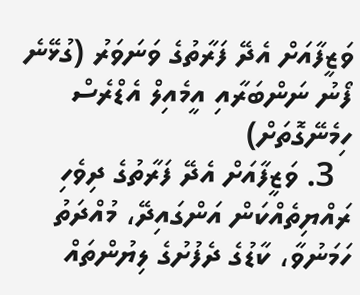ވަޒީފާއަށް އެދޭ ފަރާތުގެ ވަނަވަރު (ގުޅޭނެ ފޯނު ނަންބަރާއި އީމެއިލް އެޑްރެސް ހިމެނޭގޮތަށް)
  3. ވަޒީފާއަށް އެދޭ ފަރާތުގެ ދިވެހި ރައްޔިތެއްކަން އަންގައިދޭ، މުއްދަތު ހަމަނުވާ، ކާޑުގެ ދެފުށުގެ ލިޔުންތައް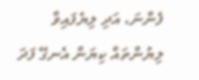ފެންނަ، އަދި ލިޔެފައިވާ ލިޔުންތައް ކިޔަން އެނގޭ ފަދަ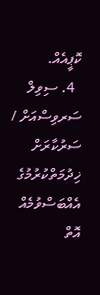ކޮޕީއެއް.
  4. ސިވިލް ސަރވިސްއަށް / ސަރުކާރަށް ޚިދުމަތްކުރުމުގެ އެއްބަސްވުމެއް އޮތް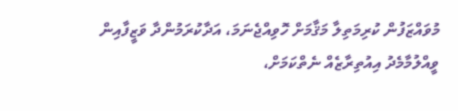މުވައްޒަފުން ކުރިމަތިލާ މަޤާމަށް ހޮވިއްޖެނަމަ، އަދާކުރަމުންދާ ވަޒީފާއިން ވީއްލުމާމެދު އިއުތިރާޒެއް ނެތްކަމަށް،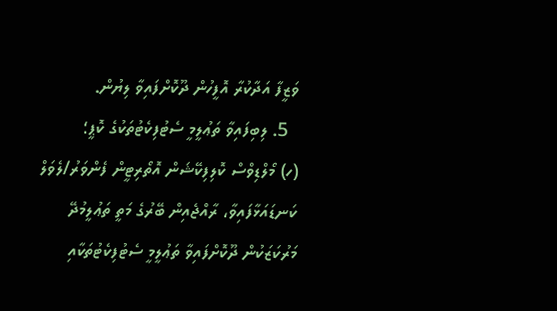ވަޒީފާ އަދާކުރާ އޮފީހުން ދޫކޮށްފައިވާ ލިޔުން.
  5. ލިބިފައިވާ ތަޢުލީމީ ސެޓުފިކެޓުތަކުގެ ކޮޕީ؛
(ހ) މޯލްޑިވްސް ކޮލިފިކޭޝަން އޮތޯރިޓީން ފެންވަރު/ލެވަލް ކަނޑައަޅާފައިވާ، ރާއްޖެއިން ބޭރުގެ މަތީ ތަޢުލީމުދޭ މަރުކަޒަކުން ދޫކޮށްފައިވާ ތަޢުލީމީ ސެޓުފިކެޓުތަކާއި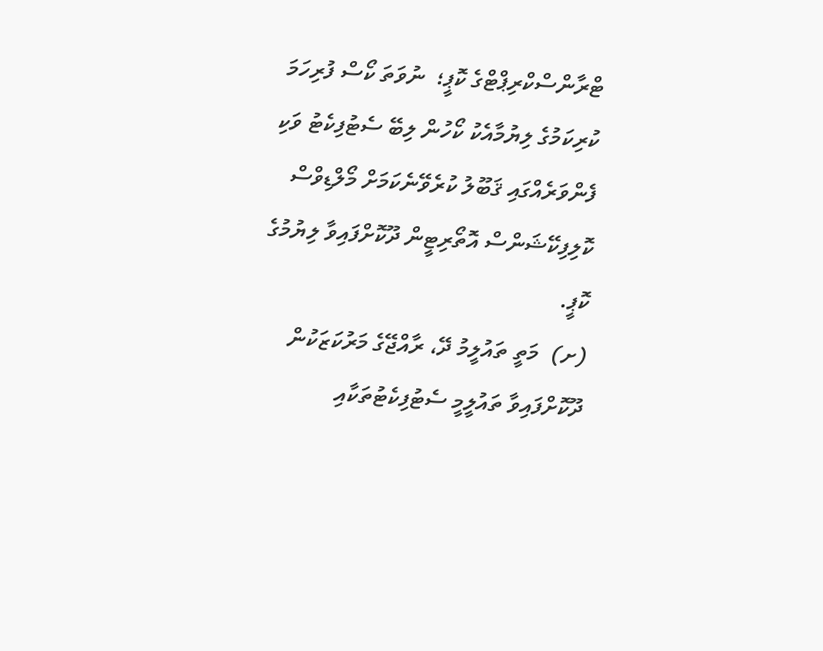ޓްރާންސްކްރިޕްޓްގެ ކޮޕީ؛  ނުވަތަ ކޯސް ފުރިހަމަ ކުރިކަމުގެ ލިޔުމާއެކު ކޯހުން ލިބޭ ސެޓުފިކެޓު ވަކި ފެންވަރެއްގައި ޤަބޫލު ކުރެވޭނެކަމަށް މޯލްޑިވްސް ކޮލިފިކޭޝަންސް އޮތޯރިޓީން ދޫކޮށްފައިވާ ލިޔުމުގެ ކޮޕީ.
(ށ)  މަތީ ތައުލީމު ދޭ، ރާއްޖޭގެ މަރުކަޒަކުން ދޫކޮށްފައިވާ ތައުލީމީ ސެޓުފިކެޓުތަކާއި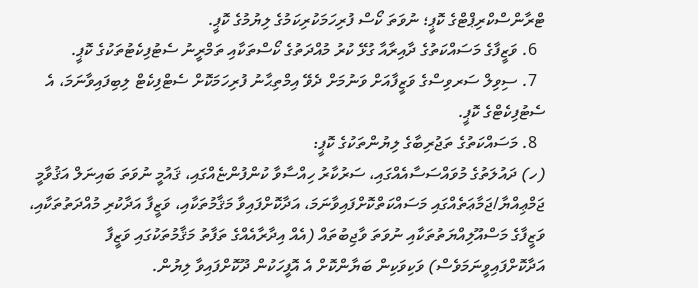ޓްރާންސްކްރިޕްޓްގެ ކޮޕީ؛ ނުވަތަ ކޯސް ފުރިހަމަކުރިކަމުގެ ލިޔުމުގެ ކޮޕީ.
  6. ވަޒީފާގެ މަސައްކަތުގެ ދާއިރާއާ ގުޅޭ ކުރު މުއްދަތުގެ ކޯސްތަކާއި ތަމްރީނު ސެޓުފިކެޓުތަކުގެ ކޮޕީ.
  7. ސިވިލް ސަރވިސްގެ ވަޒީފާއަށް ވަނުމަށް ދެވޭ އިމްތިޙާނު ފުރިހަމަކޮށް ސެޓްފިކެޓް ލިބިފައިވާނަމަ، އެ ސެޓުފިކެޓްގެ ކޮޕީ.
  8. މަސައްކަތުގެ ތަޖުރިބާގެ ލިޔުންތަކުގެ ކޮޕީ:
(ހ) ދައުލަތުގެ މުވައްސަސާއެއްގައި، ސަރުކާރު ހިއްސާވާ ކުންފުންޏެއްގައި، ޤައުމީ ނުވަތަ ބައިނަލް އަޤުވާމީ ޖަމްޢިއްޔާ/ޖަމާޢަތެއްގައި މަސައްކަތްކޮށްފައިވާނަމަ، އަދާކޮށްފައިވާ މަޤާމުތަކާއި، ވަޒީފާ އަދާކުރި މުއްދަތުތަކާއި، ވަޒީފާގެ މަސްއޫލިއްޔަތުތަކާއި ނުވަތަ ވާޖިބުތައް (އެއް އިދާރާއެއްގެ ތަފާތު މަޤާމުތަކުގައި ވަޒީފާ އަދާކޮށްފައިވީނަމަވެސް) ވަކިވަކިން ބަޔާންކޮށް އެ އޮފީހަކުން ދޫކޮށްފައިވާ ލިޔުން.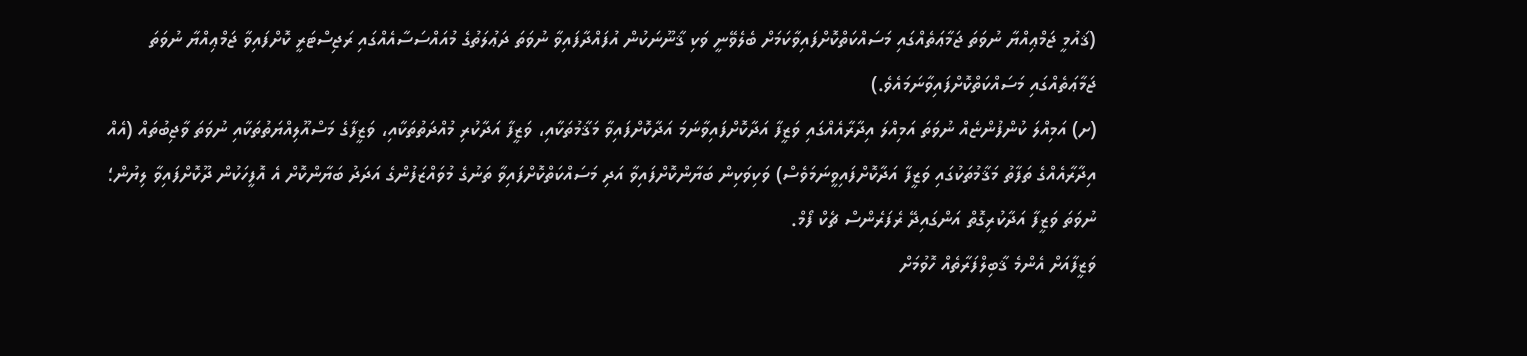(ޤައުމީ ޖަމްޢިއްޔާ ނުވަތަ ޖަމާޢަތެއްގައި މަސައްކަތްކޮށްފައިވާކަމަށް ބެލެވޭނީ ވަކި ޤާނޫނަކުން އުފައްދާފައިވާ ނުވަތަ ދަޢުލަތުގެ މުއައްސަސާއެއްގައި ރަޖިސްޓަރީ ކޮށްފައިވާ ޖަމްޢިއްޔާ ނުވަތަ ޖަމާޢަތެއްގައި މަސައްކަތްކޮށްފައިވާނަމައެވެ.)
(ށ) އަމިއްލަ ކުންފުންޏެއް ނުވަތަ އަމިއްލަ އިދާރާއެއްގައި ވަޒީފާ އަދާކޮށްފައިވާނަމަ އަދާކޮށްފައިވާ މަޤާމުތަކާއި، ވަޒީފާ އަދާކުރި މުއްދަތުތަކާއި، ވަޒީފާގެ މަސްއޫލިއްޔަތުތަކާއި ނުވަތަ ވާޖިބުތައް (އެއް އިދާރާއެއްގެ ތަފާތު މަޤާމުތަކުގައި ވަޒީފާ އަދާކޮށްފައިވީނަމަވެސް) ވަކިވަކިން ބަޔާންކޮށްފައިވާ އަދި މަސައްކަތްކޮށްފައިވާ ތަނުގެ މުވައްޒަފުންގެ އަދަދު ބަޔާންކޮށް އެ އޮފީހަކުން ދޫކޮށްފައިވާ ލިޔުން؛ ނުވަތަ ވަޒީފާ އަދާކުރިގޮތް އަންގައިދޭ ރެފަރެންސް ޗެކް ފޯމް.
ވަޒީފާއަށް އެންމެ ޤާބިލްފަރާތެއް ހޮވުމަށް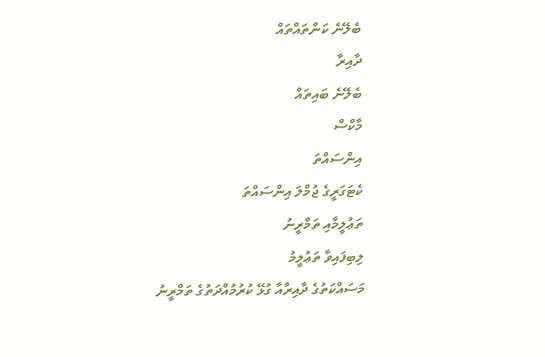ބެލޭނެ ކަންތައްތައް
ދާއިރާ
ބެލޭނެ ބައިތައް
މާކްސް
އިންސައްތަ
ކެޓަގަރީގެ ޖުމްލަ އިންސައްތަ
ތަޢުލީމާއި ތަމްރީނު
ލިބިފައިވާ ތަޢުލީމު
މަސައްކަތުގެ ދާއިރާއާ ގުޅޭ ކުރުމުއްދަތުގެ ތަމްރީނު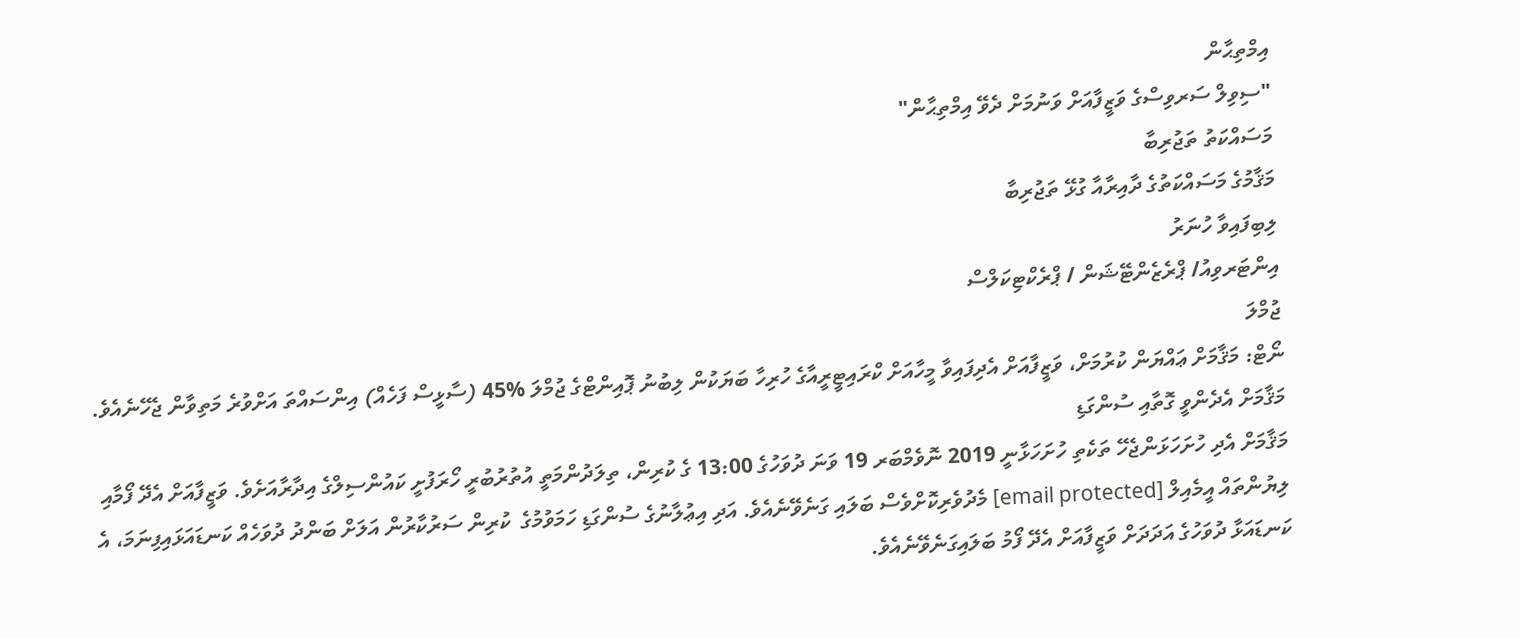އިމްތިޙާން
"ސިވިލް ސަރވިސްގެ ވަޒީފާއަށް ވަނުމަށް ދެވޭ އިމްތިޙާން"
މަސައްކަތު ތަޖުރިބާ
މަޤާމުގެ މަސައްކަތުގެ ދާއިރާއާ ގުޅޭ ތަޖުރިބާ
ލިބިފައިވާ ހުނަރު
އިންޓަރވިއު/ ޕްރެޒެންޓޭޝަން / ޕްރެކްޓިކަލްސް
ޖުމްލަ
ނޯޓް: މަޤާމަށް ޢައްޔަން ކުރުމަށް، ވަޒީފާއަށް އެދިފައިވާ މީހާއަށް ކްރައިޓީރީއާގެ ހުރިހާ ބަޔަކުން ލިބުނު ޕޮއިންޓްގެ ޖުމްލަ %45 (ސާޅީސް ފަހެއް) އިންސައްތަ އަށްވުރެ މަތިވާން ޖެހޭނެއެވެ.
މަޤާމަށް އެދެންވީ ގޮތާއި ސުންގަޑި
މަޤާމަށް އެދި ހުށަހަޅަންޖެހޭ ތަކެތި ހުށަހަޅާނީ 2019 ނޮވެމްބަރ 19 ވަނަ ދުވަހުގެ 13:00 ގެ ކުރިން، ތިލަދުންމަތީ އުތުރުބުރީ ހޯރަފުށީ ކައުންސިލްގެ އިދާރާއަށެވެ. ވަޒީފާއަށް އެދޭ ފޯމާއި ލިޔުންތައް އީމެއިލް [email protected] މެދުވެރިކޮށްވެސް ބަލައި ގަނެވޭނެއެވެ. އަދި އިޢުލާނުގެ ސުންގަޑި ހަމަވުމުގެ  ކުރިން ސަރުކާރުން އަލަށް ބަންދު ދުވަހެއް ކަނޑައަޅައިފިނަމަ، އެ ކަނޑައަޅާ ދުވަހުގެ އަދަދަށް ވަޒީފާއަށް އެދޭ ފޯމު ބަލައިގަނެވޭނެއެވެ.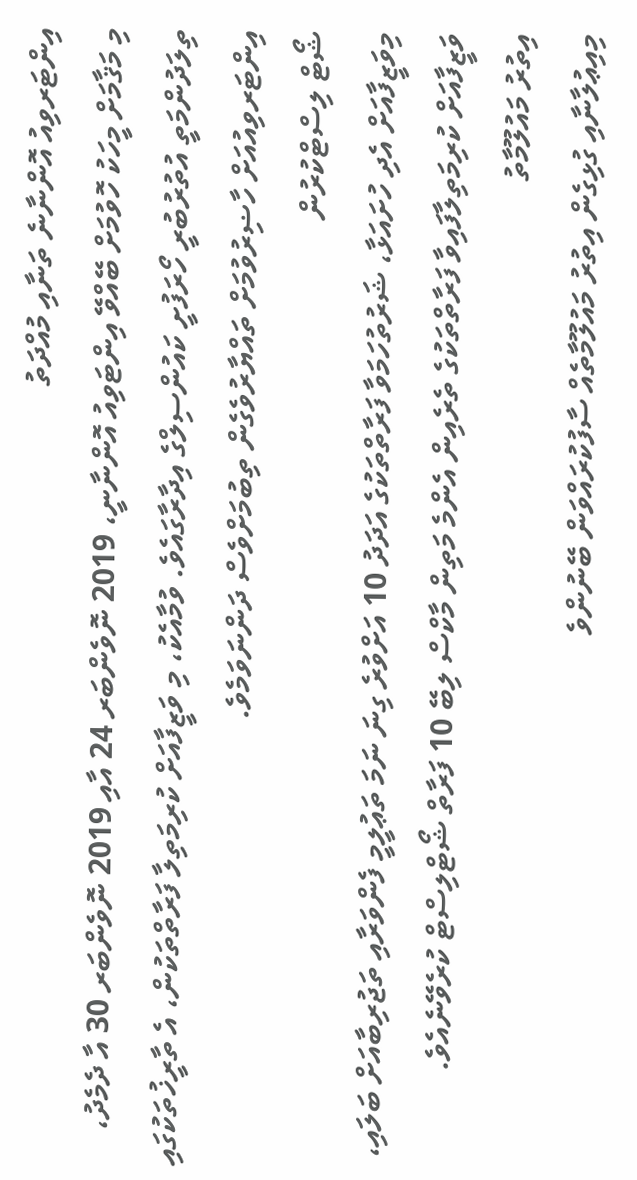އިންޓަރވިއު އޮންނާނެ ތަނާއި މުއްދަތު
މި މަޤާމަށް މީހަކު ހޮވުމަށް ބޭއްވޭ އިންޓަވިއު އޮންނާނީ، 2019 ނޮވެންބަރ 24 އާއި 2019 ނޮވެންބަރ 30 އާ ދެމެދު، ތިލަދުންމަތީ އުތުރުބުރީ ހޯރަފުށީ ކައުންސިލްގެ އިދާރާގައެވެ. ވުމާއެކު، މި ވަޒީފާއަށް ކުރިމަތިލާ ފަރާތްތަކުން، އެ ތާރީޚުތަކުގައި އިންޓަރވިއުއަށް ހާޟިރުވުމަށް ތައްޔާރުވެގެން ތިބުމަށްވެސް ދަންނަވަމެވެ.
ޝޯޓް ލިސްޓްކުރުން
މިވަޒީފާއަށް އެދި ހުށައަޅާ، ޝަރުތުހަމަވާ ފަރާތްތަކުގެ އަދަދު 10 އަށްވުރެ ގިނަ ނަމަ ތަޢުލީމީ ފެންވަރާއި ތަޖުރިބާއަށް ބަލައި، ވަޒީފާއަށް ކުރިމަތިލާފައިވާ ފަރާތްތަކުގެ ތެރެއިން އެންމެ މަތިން މާކްސް ލިބޭ 10 ފަރާތް ޝޯޓްލިސްޓް ކުރެވޭނެއެވެ.
އިތުރު މައުލޫމާތު
މިއިޢުލާނާއި ގުޅިގެން އިތުރު މައުލޫމާތެއް ސާފުކުރައްވަން ބޭނުންވެ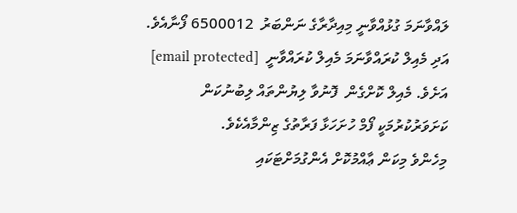ލައްވާނަމަ ގުޅުއްވާނީ މިއިދާރާގެ ނަންބަރު  6500012 ފޯނާއެވެ. އަދި މެއިލް ކުރައްވާނަމަ މެއިލް ކުރައްވާނީ  [email protected] އަށެވެ. މެއިލް ކޮށްގެން  ފޮނުވާ ލިޔުންތައް ލިބުނުކަން ކަށަވަރުކުރުމަކީ ފޯމް ހުށަހަޅާ ފަރާތުގެ ޒިންމާއެކެވެ.
މިހެންވެ މިކަން ޢާއްމުކޮށް އެންގުމަށްޓަކައި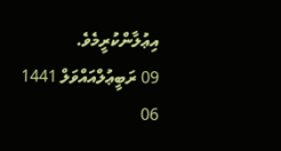އިޢުލާންކުރީމެވެ.
09 ރަބީޢުލްއައްވަލް 1441
06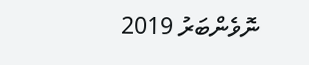ނޮވެންބަރު 2019